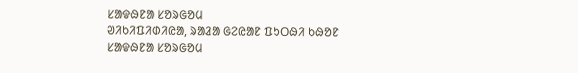ᱥᱟᱫᱷᱱᱟ ᱥᱚᱨᱜᱚᱢ
ᱣᱤᱠᱤᱯᱤᱰᱤᱭᱟ, ᱨᱟᱲᱟ ᱜᱮᱭᱟᱱ ᱯᱩᱛᱷᱤ ᱠᱷᱚᱱ
ᱥᱟᱫᱷᱱᱟ ᱥᱚᱨᱜᱚᱢ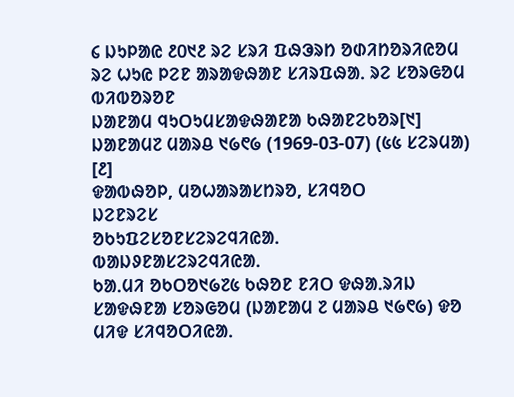᱔ ᱡᱩᱞᱟᱭ ᱒᱐᱑᱒ ᱨᱮ ᱥᱨᱤ ᱯᱷᱳᱨᱴ ᱚᱰᱤᱴᱚᱨᱤᱭᱚᱢ ᱨᱮ ᱦᱩᱭ ᱞᱮᱱ ᱟᱨᱟᱫᱷᱟᱱ ᱥᱤᱨᱯᱷᱟᱹ ᱨᱮ ᱥᱚᱨᱜᱚᱢ
ᱵᱤᱵᱚᱨᱚᱱ
ᱡᱟᱱᱟᱢ ᱧᱩᱛᱩᱢᱥᱟᱫᱷᱟᱱᱟ ᱠᱷᱟᱱᱮᱠᱚᱨ[᱑]
ᱡᱟᱱᱟᱢ᱗ ᱢᱟᱨᱪ ᱑᱙᱖᱙ (1969-03-07) (᱕᱕ ᱥᱮᱨᱢᱟ) [᱒]
ᱫᱟᱵᱷᱚᱞ, ᱢᱚᱦᱟᱨᱟᱥᱴᱨᱚ, ᱥᱤᱧᱚᱛ
ᱡᱮᱱᱨᱮᱥ
ᱚᱠᱩᱯᱮᱥᱚᱱᱥᱮᱨᱮᱧᱤᱭᱟᱹ
ᱵᱟᱡᱽᱱᱟᱥᱮᱨᱮᱧᱤᱭᱟᱹ
ᱠᱟᱹᱢᱤ ᱚᱠᱛᱚ᱑᱙᱗᱕ ᱠᱷᱚᱱ ᱱᱤᱛ ᱫᱷᱟᱹᱨᱤᱡ
ᱥᱟᱫᱷᱱᱟ ᱥᱚᱨᱜᱚᱢ (ᱡᱟᱱᱟᱢ ᱗ ᱢᱟᱨᱪ ᱑᱙᱖᱙) ᱫᱚ ᱢᱤᱫ ᱥᱤᱧᱚᱛᱤᱭᱟᱹ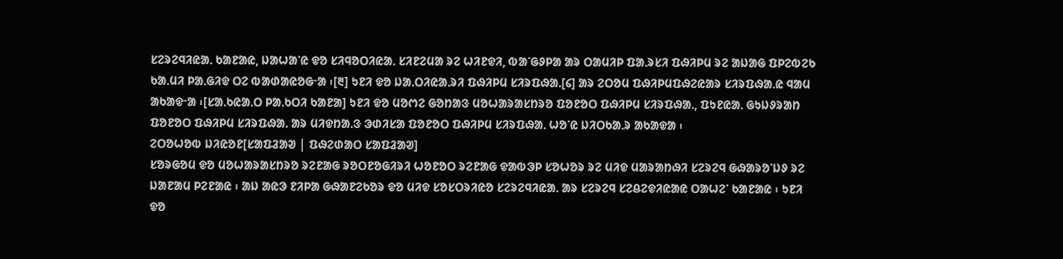ᱥᱮᱨᱮᱧᱤᱭᱟᱹ ᱠᱟᱱᱟᱭ, ᱡᱟᱦᱟᱸᱭ ᱫᱚ ᱥᱤᱧᱚᱛᱤᱭᱟᱹ ᱥᱤᱱᱮᱢᱟ ᱨᱮ ᱦᱤᱱᱫᱤ, ᱵᱟᱸᱜᱽᱞᱟ ᱟᱨ ᱛᱟᱢᱤᱞ ᱯᱟᱹᱨᱥᱤ ᱯᱷᱤᱞᱢ ᱨᱮ ᱟᱡᱟᱜ ᱯᱞᱮᱵᱮᱠ ᱠᱟᱹᱢᱤ ᱞᱟᱹᱜᱤᱫ ᱛᱮ ᱵᱟᱰᱟᱭᱚᱜᱼᱟ ᱾[᱓] ᱩᱱᱤ ᱫᱚ ᱡᱟᱹᱛᱤᱭᱟᱹᱨᱤ ᱯᱷᱤᱞᱢ ᱥᱤᱨᱯᱷᱟᱹ[᱔] ᱟᱨ ᱮᱛᱚᱢ ᱯᱷᱤᱞᱢᱯᱷᱮᱭᱟᱨ ᱥᱤᱨᱯᱷᱟᱹᱭ ᱧᱟᱢ ᱟᱠᱟᱫᱼᱟ ᱾[ᱥᱟᱹᱠᱭᱟᱹᱛ ᱞᱟᱹᱠᱛᱤ ᱠᱟᱱᱟ] ᱩᱱᱤ ᱫᱚ ᱢᱚᱬᱮ ᱜᱚᱴᱟᱝ ᱢᱚᱦᱟᱨᱟᱥᱴᱨᱚ ᱯᱚᱱᱚᱛ ᱯᱷᱤᱞᱢ ᱥᱤᱨᱯᱷᱟᱹ, ᱯᱩᱱᱭᱟᱹ ᱜᱩᱡᱽᱨᱟᱴ ᱯᱚᱱᱚᱛ ᱯᱷᱤᱞᱢ ᱥᱤᱨᱯᱷᱟᱹ ᱟᱨ ᱢᱤᱫᱴᱟᱹᱝ ᱳᱰᱤᱥᱟ ᱯᱚᱱᱚᱛ ᱯᱷᱤᱞᱢ ᱥᱤᱨᱯᱷᱟᱹ ᱦᱚᱸᱭ ᱡᱤᱛᱠᱟᱹᱨ ᱟᱠᱟᱫᱟ ᱾
ᱮᱛᱚᱦᱚᱵ ᱡᱤᱭᱚᱱ[ᱥᱟᱯᱲᱟᱣ | ᱯᱷᱮᱰᱟᱛ ᱥᱟᱯᱲᱟᱣ]
ᱥᱚᱨᱜᱚᱢ ᱫᱚ ᱢᱚᱦᱟᱨᱟᱥᱴᱨᱚ ᱨᱮᱱᱟᱜ ᱨᱚᱛᱱᱚᱜᱤᱨᱤ ᱦᱚᱱᱚᱛ ᱨᱮᱱᱟᱜ ᱫᱟᱵᱳᱞ ᱥᱚᱦᱚᱨ ᱨᱮ ᱢᱤᱫ ᱢᱟᱨᱟᱴᱷᱤ ᱥᱮᱨᱮᱧ ᱜᱷᱟᱨᱚᱸᱡᱽ ᱨᱮ ᱡᱟᱱᱟᱢ ᱞᱮᱱᱟᱭ ᱾ ᱟᱡ ᱟᱭᱳ ᱱᱤᱞᱟ ᱜᱷᱟᱱᱮᱠᱚᱨ ᱫᱚ ᱢᱤᱫ ᱥᱚᱥᱛᱨᱤᱭᱚ ᱥᱮᱨᱮᱧᱤᱭᱟᱹ ᱟᱨ ᱥᱮᱨᱮᱧ ᱥᱮᱪᱮᱫᱤᱭᱟᱭ ᱛᱟᱦᱮᱸ ᱠᱟᱱᱟᱭ ᱾ ᱩᱱᱤ ᱫᱚ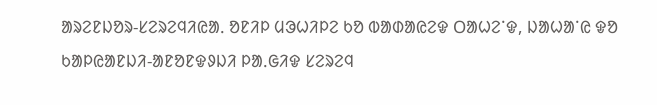ᱟᱨᱮᱱᱡᱚᱨ-ᱥᱮᱨᱮᱧᱤᱭᱟᱹ ᱚᱱᱤᱞ ᱢᱳᱦᱤᱞᱮ ᱠᱚ ᱵᱟᱰᱟᱭᱮᱫ ᱛᱟᱦᱮᱸᱫ, ᱡᱟᱦᱟᱸᱭ ᱫᱚ ᱠᱟᱞᱭᱟᱱᱡᱤ-ᱟᱱᱚᱱᱫᱽᱡᱤ ᱞᱟᱹᱜᱤᱫ ᱥᱮᱨᱮᱧ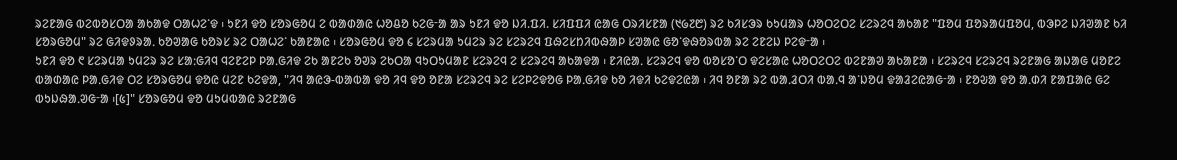ᱨᱮᱱᱟᱜ ᱵᱮᱵᱚᱥᱛᱟ ᱟᱠᱟᱫ ᱛᱟᱦᱮᱸᱫ ᱾ ᱩᱱᱤ ᱫᱚ ᱥᱚᱨᱜᱚᱢ ᱮ ᱵᱟᱰᱟᱭ ᱦᱚᱪᱚ ᱠᱮᱜᱼᱟ ᱟᱨ ᱩᱱᱤ ᱫᱚ ᱡᱤ.ᱯᱤ. ᱥᱤᱯᱯᱤ ᱭᱟᱜ ᱛᱨᱤᱥᱱᱟ (᱑᱙᱗᱘) ᱨᱮ ᱠᱤᱥᱳᱨ ᱠᱩᱢᱟᱨ ᱦᱚᱛᱮᱛᱮ ᱥᱮᱨᱮᱧ ᱟᱠᱟᱱ "ᱯᱚᱢ ᱯᱚᱨᱟᱢᱯᱚᱢ, ᱵᱳᱞᱮ ᱡᱤᱣᱟᱱ ᱠᱤ ᱥᱚᱨᱜᱚᱢ" ᱨᱮ ᱜᱤᱫᱽᱨᱟᱹ ᱠᱚᱣᱟᱜ ᱠᱚᱨᱥ ᱨᱮ ᱛᱟᱦᱮᱸ ᱠᱟᱱᱟᱭ ᱾ ᱥᱚᱨᱜᱚᱢ ᱫᱚ ᱔ ᱥᱮᱨᱢᱟ ᱩᱢᱮᱨ ᱨᱮ ᱥᱮᱨᱮᱧ ᱯᱷᱮᱥᱴᱤᱵᱷᱟᱞ ᱥᱣᱟᱭ ᱜᱚᱸᱫᱷᱚᱨᱵᱟ ᱨᱮ ᱮᱱᱮᱡ ᱞᱮᱫᱼᱟ ᱾
ᱩᱱᱤ ᱫᱚ ᱖ ᱥᱮᱨᱢᱟ ᱩᱢᱮᱨ ᱨᱮ ᱥᱟᱺᱜᱤᱧ ᱧᱮᱱᱮᱞ ᱞᱟᱹᱜᱤᱫ ᱮᱠ ᱟᱱᱮᱠ ᱚᱣᱨ ᱮᱠᱛᱟ ᱧᱩᱛᱩᱢᱟᱱ ᱥᱮᱨᱮᱧ ᱮ ᱥᱮᱨᱮᱧ ᱟᱠᱟᱫᱟ ᱾ ᱱᱤᱭᱟᱹ ᱥᱮᱨᱮᱧ ᱫᱚ ᱵᱚᱥᱚᱸᱛ ᱫᱮᱥᱟᱭ ᱦᱚᱛᱮᱛᱮ ᱵᱮᱱᱟᱣ ᱟᱠᱟᱱᱟ ᱾ ᱥᱮᱨᱮᱧ ᱥᱮᱨᱮᱧ ᱨᱮᱱᱟᱜ ᱟᱡᱟᱜ ᱢᱚᱱᱮ ᱵᱟᱰᱟᱭ ᱞᱟᱹᱜᱤᱫ ᱛᱮ ᱥᱚᱨᱜᱚᱢ ᱫᱚᱭ ᱢᱮᱱ ᱠᱮᱫᱟ, "ᱤᱧ ᱟᱭᱳ-ᱵᱟᱵᱟ ᱫᱚ ᱤᱧ ᱫᱚ ᱚᱱᱟ ᱥᱮᱨᱮᱧ ᱨᱮ ᱥᱮᱞᱮᱫᱚᱜ ᱞᱟᱹᱜᱤᱫ ᱠᱚ ᱤᱫᱤ ᱠᱮᱫᱮᱭᱟ ᱾ ᱤᱧ ᱚᱱᱟ ᱨᱮ ᱵᱟᱹᱲᱛᱤ ᱵᱟᱹᱧ ᱟᱸᱡᱚᱢ ᱫᱟᱲᱮᱭᱟᱜᱼᱟ ᱾ ᱱᱚᱶᱟ ᱫᱚ ᱟᱹᱰᱤ ᱱᱟᱯᱟᱭ ᱜᱮ ᱵᱩᱡᱷᱟᱹᱣᱜᱼᱟ ᱾[᱕]" ᱥᱚᱨᱜᱚᱢ ᱫᱚ ᱢᱩᱢᱵᱟᱭ ᱨᱮᱱᱟᱜ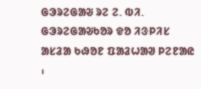ᱜᱳᱨᱮᱜᱟᱶ ᱨᱮ ᱮ. ᱵᱤ. ᱜᱳᱨᱮᱜᱟᱶᱠᱚᱨ ᱫᱚ ᱤᱝᱞᱤᱥ ᱟᱥᱲᱟ ᱠᱷᱚᱱ ᱯᱟᱲᱦᱟᱣ ᱞᱮᱱᱟᱭ ᱾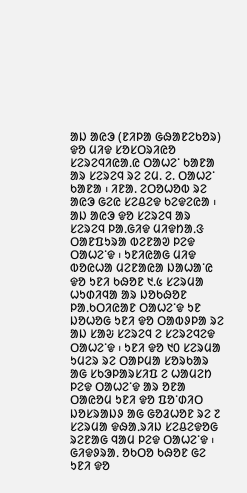ᱟᱡ ᱟᱭᱳ (ᱱᱤᱞᱟ ᱜᱷᱟᱱᱮᱠᱚᱨ) ᱫᱚ ᱢᱤᱫ ᱥᱚᱥᱛᱨᱤᱭᱚ ᱥᱮᱨᱮᱧᱤᱭᱟᱹᱭ ᱛᱟᱦᱮᱸ ᱠᱟᱱᱟ ᱟᱨ ᱥᱮᱨᱮᱧ ᱨᱮ ᱮᱢ. ᱮ. ᱛᱟᱦᱮᱸ ᱠᱟᱱᱟ ᱾ ᱤᱱᱟ. ᱮᱛᱚᱦᱚᱵ ᱨᱮ ᱟᱭᱳ ᱜᱮᱭ ᱥᱮᱪᱮᱫ ᱠᱮᱫᱮᱭᱟ ᱾ ᱟᱡ ᱟᱭᱳ ᱫᱚ ᱥᱮᱨᱮᱧ ᱟᱨ ᱥᱮᱨᱮᱧ ᱞᱟᱹᱜᱤᱫ ᱢᱤᱫᱴᱟᱹᱝ ᱛᱟᱱᱯᱩᱨᱟ ᱵᱮᱱᱟᱣ ᱞᱮᱫ ᱛᱟᱦᱮᱸᱫ ᱾ ᱩᱱᱤᱭᱟᱜ ᱢᱤᱫ ᱵᱚᱭᱦᱟ ᱢᱮᱱᱟᱭᱟ ᱡᱟᱦᱟᱸᱭ ᱫᱚ ᱩᱱᱤ ᱠᱷᱚᱱ ᱑.᱕ ᱥᱮᱨᱢᱟ ᱦᱩᱰᱤᱧᱟ ᱟᱨ ᱡᱚᱠᱷᱚᱱ ᱞᱟᱹᱠᱛᱤᱭᱟᱱ ᱛᱟᱦᱮᱸᱫ ᱩᱱ ᱡᱚᱦᱚᱜ ᱩᱱᱤ ᱫᱚ ᱛᱟᱵᱽᱞᱟ ᱨᱮ ᱟᱡ ᱥᱟᱶ ᱥᱮᱨᱮᱧ ᱮ ᱥᱮᱨᱮᱧᱮᱫ ᱛᱟᱦᱮᱸᱫ ᱾ ᱩᱱᱤ ᱫᱚ ᱑᱐ ᱥᱮᱨᱢᱟ ᱩᱢᱮᱨ ᱨᱮ ᱛᱟᱞᱢᱟ ᱥᱚᱨᱠᱟᱨ ᱟᱜ ᱥᱠᱳᱞᱟᱨᱥᱤᱯ ᱮ ᱦᱟᱢᱮᱴ ᱞᱮᱫ ᱛᱟᱦᱮᱸᱫ ᱟᱨ ᱚᱱᱟ ᱛᱟᱭᱚᱢ ᱩᱱᱤ ᱫᱚ ᱯᱚᱸᱰᱤᱛ ᱡᱚᱥᱨᱟᱡᱽ ᱟᱜ ᱜᱚᱲᱦᱚᱱ ᱨᱮ ᱗ ᱥᱮᱨᱢᱟ ᱫᱷᱟᱹᱨᱤᱡ ᱥᱮᱪᱮᱫᱚᱜ ᱨᱮᱱᱟᱜ ᱧᱟᱢ ᱞᱮᱫ ᱛᱟᱦᱮᱸᱫ ᱾ ᱜᱤᱫᱽᱨᱟᱹ ᱚᱠᱛᱚ ᱠᱷᱚᱱ ᱜᱮ ᱩᱱᱤ ᱫᱚ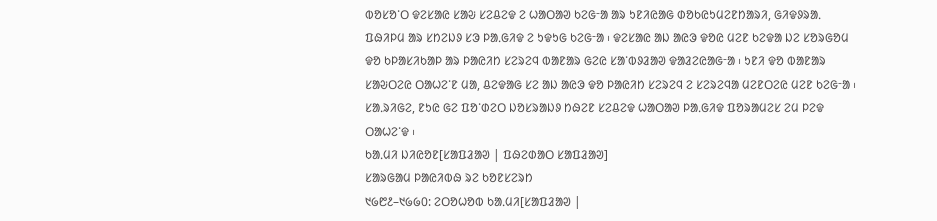ᱵᱚᱥᱚᱸᱛ ᱫᱮᱥᱟᱭ ᱥᱟᱶ ᱥᱮᱪᱮᱫ ᱮ ᱦᱟᱛᱟᱣ ᱠᱮᱜᱼᱟ ᱟᱨ ᱩᱱᱤᱭᱟᱜ ᱰᱚᱠᱭᱩᱢᱮᱱᱴᱟᱨᱤ, ᱜᱤᱫᱽᱨᱟᱹ ᱯᱷᱤᱞᱢ ᱟᱨ ᱥᱴᱮᱡᱽ ᱥᱳ ᱞᱟᱹᱜᱤᱫ ᱮ ᱩᱫᱩᱜ ᱠᱮᱜᱼᱟ ᱾ ᱫᱮᱥᱟᱭ ᱟᱡ ᱟᱭᱳ ᱫᱚᱭ ᱢᱮᱱ ᱠᱮᱫᱟ ᱡᱮ ᱥᱚᱨᱜᱚᱢ ᱫᱚ ᱠᱞᱟᱥᱤᱠᱟᱞ ᱟᱨ ᱞᱟᱭᱤᱴ ᱥᱮᱨᱮᱧ ᱵᱟᱱᱟᱨ ᱜᱮᱭ ᱥᱟᱸᱵᱽᱲᱟᱣ ᱫᱟᱲᱮᱭᱟᱜᱼᱟ ᱾ ᱩᱱᱤ ᱫᱚ ᱵᱟᱱᱟᱨ ᱥᱟᱶᱛᱮᱭ ᱛᱟᱦᱮᱸᱱ ᱢᱟ, ᱪᱮᱫᱟᱜ ᱥᱮ ᱟᱡ ᱟᱭᱳ ᱫᱚ ᱞᱟᱭᱤᱴ ᱥᱮᱨᱮᱧ ᱮ ᱥᱮᱨᱮᱧᱟ ᱢᱮᱱᱛᱮᱭ ᱢᱮᱱ ᱠᱮᱜᱼᱟ ᱾ ᱥᱟᱹᱨᱤᱜᱮ, ᱱᱩᱭ ᱜᱮ ᱯᱚᱸᱰᱮᱛ ᱡᱚᱥᱨᱟᱡᱽ ᱴᱷᱮᱱ ᱥᱮᱪᱮᱫ ᱦᱟᱛᱟᱣ ᱞᱟᱹᱜᱤᱫ ᱯᱚᱨᱟᱢᱮᱥ ᱮᱢ ᱞᱮᱫ ᱛᱟᱦᱮᱸᱫ ᱾
ᱠᱟᱹᱢᱤ ᱡᱤᱭᱚᱱ[ᱥᱟᱯᱲᱟᱣ | ᱯᱷᱮᱰᱟᱛ ᱥᱟᱯᱲᱟᱣ]
ᱥᱟᱨᱜᱟᱢ ᱞᱟᱭᱤᱵᱷ ᱨᱮ ᱠᱚᱱᱥᱮᱨᱴ
᱑᱙᱘᱒–᱑᱙᱙᱐: ᱮᱛᱚᱦᱚᱵ ᱠᱟᱹᱢᱤ[ᱥᱟᱯᱲᱟᱣ |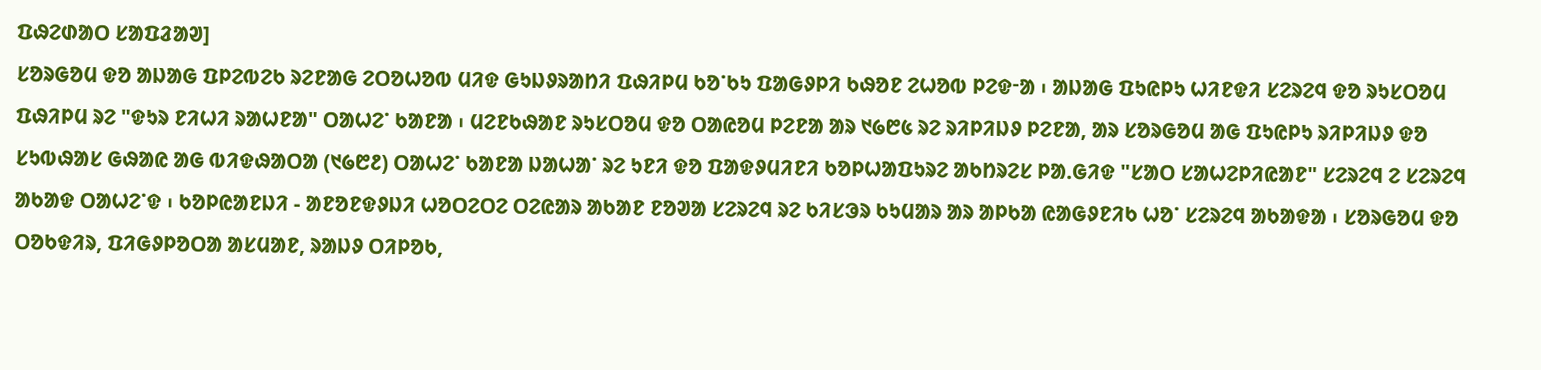ᱯᱷᱮᱰᱟᱛ ᱥᱟᱯᱲᱟᱣ]
ᱥᱚᱨᱜᱚᱢ ᱫᱚ ᱟᱡᱟᱜ ᱯᱞᱮᱵᱮᱠ ᱨᱮᱱᱟᱜ ᱮᱛᱚᱦᱚᱵ ᱢᱤᱫ ᱜᱩᱡᱽᱨᱟᱴᱤ ᱯᱷᱤᱞᱢ ᱠᱚᱸᱠᱩ ᱯᱟᱜᱽᱞᱤ ᱠᱷᱚᱱ ᱮᱦᱚᱵ ᱞᱮᱫᱼᱟ ᱾ ᱟᱡᱟᱜ ᱯᱩᱭᱞᱩ ᱦᱤᱱᱫᱤ ᱥᱮᱨᱮᱧ ᱫᱚ ᱨᱩᱥᱛᱚᱢ ᱯᱷᱤᱞᱢ ᱨᱮ "ᱫᱩᱨ ᱱᱤᱦᱤ ᱨᱟᱦᱱᱟ" ᱛᱟᱦᱮᱸ ᱠᱟᱱᱟ ᱾ ᱢᱮᱱᱠᱷᱟᱱ ᱨᱩᱥᱛᱚᱢ ᱫᱚ ᱛᱟᱭᱚᱢ ᱞᱮᱱᱟ ᱟᱨ ᱑᱙᱘᱕ ᱨᱮ ᱨᱤᱞᱤᱡᱽ ᱞᱮᱱᱟ, ᱟᱨ ᱥᱚᱨᱜᱚᱢ ᱟᱜ ᱯᱩᱭᱞᱩ ᱨᱤᱞᱤᱡᱽ ᱫᱚ ᱥᱩᱵᱷᱟᱥ ᱜᱷᱟᱭ ᱟᱜ ᱵᱤᱫᱷᱟᱛᱟ (᱑᱙᱘᱒) ᱛᱟᱦᱮᱸ ᱠᱟᱱᱟ ᱡᱟᱦᱟᱸ ᱨᱮ ᱩᱱᱤ ᱫᱚ ᱯᱟᱫᱽᱢᱤᱱᱤ ᱠᱚᱞᱦᱟᱯᱩᱨᱮ ᱟᱠᱴᱨᱮᱥ ᱞᱟᱹᱜᱤᱫ "ᱥᱟᱛ ᱥᱟᱦᱮᱞᱤᱭᱟᱱ" ᱥᱮᱨᱮᱧ ᱮ ᱥᱮᱨᱮᱧ ᱟᱠᱟᱫ ᱛᱟᱦᱮᱸᱫ ᱾ ᱠᱚᱞᱭᱟᱱᱡᱤ - ᱟᱱᱚᱱᱫᱽᱡᱤ ᱦᱚᱛᱮᱛᱮ ᱛᱮᱭᱟᱨ ᱟᱠᱟᱱ ᱱᱚᱣᱟ ᱥᱮᱨᱮᱧ ᱨᱮ ᱠᱤᱥᱳᱨ ᱠᱩᱢᱟᱨ ᱟᱨ ᱟᱞᱠᱟ ᱭᱟᱜᱽᱱᱤᱠ ᱦᱚᱸ ᱥᱮᱨᱮᱧ ᱟᱠᱟᱫᱟ ᱾ ᱥᱚᱨᱜᱚᱢ ᱫᱚ ᱛᱚᱠᱫᱤᱨ, ᱯᱤᱜᱽᱞᱚᱛᱟ ᱟᱥᱢᱟᱱ, ᱨᱟᱡᱽ ᱛᱤᱞᱚᱠ,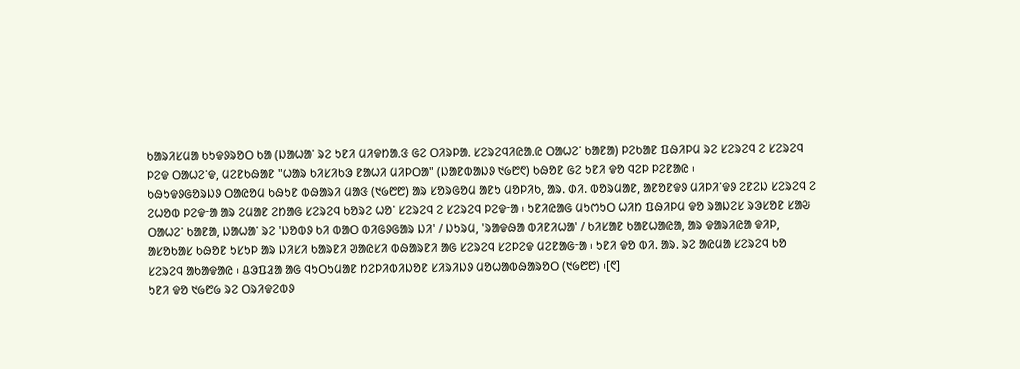ᱠᱟᱨᱤᱥᱢᱟ ᱠᱩᱫᱽᱨᱚᱛ ᱠᱟ (ᱡᱟᱦᱟᱸ ᱨᱮ ᱩᱱᱤ ᱢᱤᱫᱴᱟᱹᱝ ᱜᱮ ᱛᱤᱨᱞᱟᱹ ᱥᱮᱨᱮᱧᱤᱭᱟᱹᱭ ᱛᱟᱦᱮᱸ ᱠᱟᱱᱟ) ᱞᱮᱠᱟᱱ ᱯᱷᱤᱞᱢ ᱨᱮ ᱥᱮᱨᱮᱧ ᱮ ᱥᱮᱨᱮᱧ ᱞᱮᱫ ᱛᱟᱦᱮᱸᱫ, ᱢᱮᱱᱠᱷᱟᱱ "ᱦᱟᱨ ᱠᱤᱥᱤᱠᱳ ᱱᱟᱦᱤ ᱢᱤᱞᱛᱟ" (ᱡᱟᱱᱵᱟᱡᱽ ᱑᱙᱘᱖) ᱠᱷᱚᱱ ᱜᱮ ᱩᱱᱤ ᱫᱚ ᱧᱮᱞ ᱞᱮᱱᱟᱭ ᱾
ᱠᱷᱩᱫᱽᱜᱚᱨᱡᱽ ᱛᱟᱭᱚᱢ ᱠᱷᱩᱱ ᱵᱷᱟᱨᱤ ᱢᱟᱝ (᱑᱙᱘᱘) ᱟᱨ ᱥᱚᱨᱜᱚᱢ ᱟᱱᱩ ᱢᱚᱞᱤᱠ, ᱟᱨ. ᱰᱤ. ᱵᱚᱨᱢᱟᱱ, ᱟᱱᱚᱱᱫᱽ ᱢᱤᱞᱤᱸᱫᱽ ᱮᱱᱮᱡ ᱥᱮᱨᱮᱧ ᱮ ᱮᱦᱚᱵ ᱞᱮᱫᱼᱟ ᱟᱨ ᱮᱢᱟᱱ ᱮᱴᱟᱜ ᱥᱮᱨᱮᱧ ᱠᱚᱨᱮ ᱦᱚᱸ ᱥᱮᱨᱮᱧ ᱮ ᱥᱮᱨᱮᱧ ᱞᱮᱫᱼᱟ ᱾ ᱩᱱᱤᱭᱟᱜ ᱢᱩᱬᱩᱛ ᱦᱤᱴ ᱯᱷᱤᱞᱢ ᱫᱚ ᱨᱟᱡᱮᱥ ᱨᱳᱥᱚᱱ ᱥᱟᱶ ᱛᱟᱦᱮᱸ ᱠᱟᱱᱟ, ᱡᱟᱦᱟᱸ ᱨᱮ 'ᱡᱚᱵᱽ ᱠᱤ ᱵᱟᱛ ᱵᱤᱜᱽᱜᱟᱨ ᱡᱤ' / ᱡᱩᱨᱢ, 'ᱨᱟᱫᱷᱟ ᱵᱤᱱᱤᱦᱟ' / ᱠᱤᱥᱟᱱ ᱠᱟᱱᱦᱟᱭᱟ, ᱟᱨ ᱫᱟᱨᱤᱭᱟ ᱫᱤᱞ, ᱟᱥᱚᱠᱟᱥ ᱠᱷᱚᱱ ᱩᱥᱩᱞ ᱟᱨ ᱡᱤᱥᱤ ᱠᱟᱨᱱᱤ ᱣᱟᱭᱥᱤ ᱵᱷᱟᱨᱱᱤ ᱟᱜ ᱥᱮᱨᱮᱧ ᱥᱮᱞᱮᱫ ᱢᱮᱱᱟᱜᱼᱟ ᱾ ᱩᱱᱤ ᱫᱚ ᱵᱤ. ᱟᱨ. ᱨᱮ ᱟᱭᱢᱟ ᱥᱮᱨᱮᱧ ᱠᱚ ᱥᱮᱨᱮᱧ ᱟᱠᱟᱫᱟᱭ ᱾ ᱪᱳᱯᱲᱟ ᱟᱜ ᱧᱩᱛᱩᱢᱟᱱ ᱴᱮᱞᱤᱵᱤᱡᱚᱱ ᱥᱤᱨᱤᱡᱽ ᱢᱚᱦᱟᱵᱷᱟᱨᱚᱛ (᱑᱙᱘᱘) ᱾[᱖]
ᱩᱱᱤ ᱫᱚ ᱑᱙᱘᱙ ᱨᱮ ᱛᱨᱤᱫᱮᱵᱽ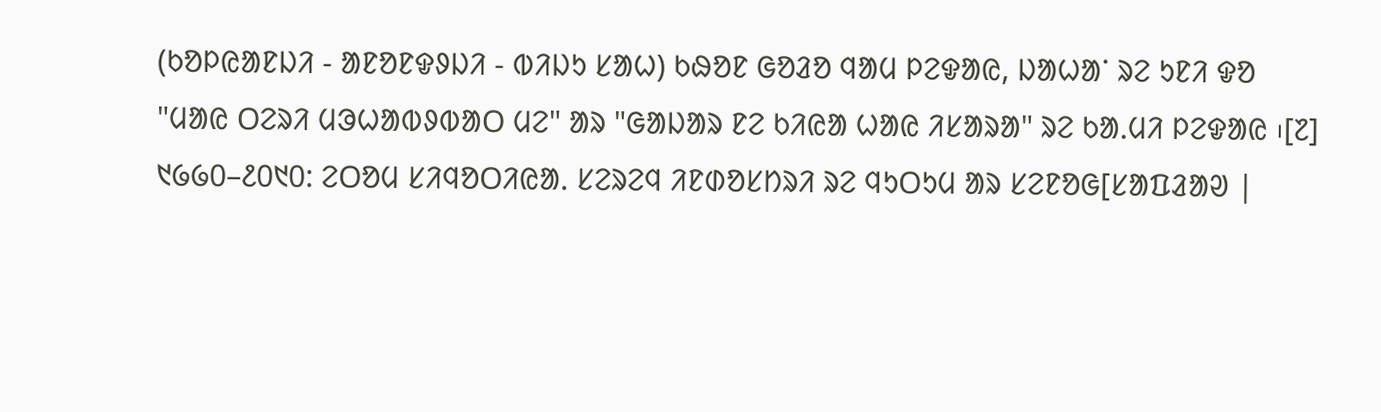(ᱠᱚᱞᱭᱟᱱᱡᱤ - ᱟᱱᱚᱱᱫᱽᱡᱤ - ᱵᱤᱡᱩ ᱥᱟᱦ) ᱠᱷᱚᱱ ᱜᱚᱲᱚ ᱧᱟᱢ ᱞᱮᱫᱟᱭ, ᱡᱟᱦᱟᱸ ᱨᱮ ᱩᱱᱤ ᱫᱚ "ᱢᱟᱭ ᱛᱮᱨᱤ ᱢᱳᱦᱟᱵᱽᱵᱟᱛ ᱢᱮ" ᱟᱨ "ᱜᱟᱡᱟᱨ ᱱᱮ ᱠᱤᱭᱟ ᱦᱟᱭ ᱤᱥᱟᱨᱟ" ᱨᱮ ᱠᱟᱹᱢᱤ ᱞᱮᱫᱟᱭ ᱾[᱗]
᱑᱙᱙᱐–᱒᱐᱑᱐: ᱮᱛᱚᱢ ᱥᱤᱧᱚᱛᱤᱭᱟᱹ ᱥᱮᱨᱮᱧ ᱤᱱᱰᱚᱥᱴᱨᱤ ᱨᱮ ᱧᱩᱛᱩᱢ ᱟᱨ ᱥᱮᱱᱚᱜ[ᱥᱟᱯᱲᱟᱣ |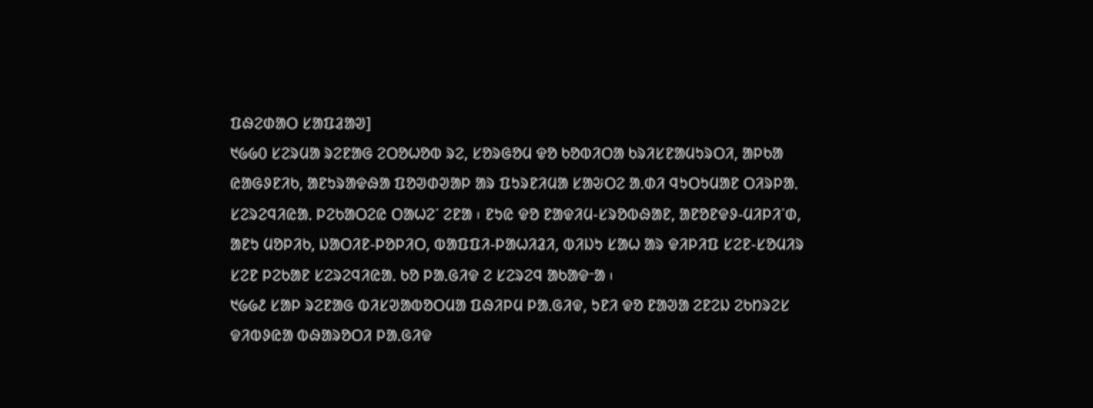ᱯᱷᱮᱰᱟᱛ ᱥᱟᱯᱲᱟᱣ]
᱑᱙᱙᱐ ᱥᱮᱨᱢᱟ ᱨᱮᱱᱟᱜ ᱮᱛᱚᱦᱚᱵ ᱨᱮ, ᱥᱚᱨᱜᱚᱢ ᱫᱚ ᱠᱚᱵᱤᱛᱟ ᱠᱨᱤᱥᱱᱟᱢᱩᱨᱛᱤ, ᱟᱞᱠᱟ ᱭᱟᱜᱽᱱᱤᱠ, ᱟᱱᱩᱨᱟᱫᱷᱟ ᱯᱚᱣᱰᱣᱟᱞ ᱟᱨ ᱯᱩᱨᱱᱤᱢᱟ ᱥᱟᱶᱛᱮ ᱟᱹᱰᱤ ᱧᱩᱛᱩᱢᱟᱱ ᱛᱤᱨᱞᱟᱹ ᱥᱮᱨᱮᱧᱤᱭᱟᱹ ᱞᱮᱠᱟᱛᱮᱭ ᱛᱟᱦᱮᱸ ᱮᱱᱟ ᱾ ᱱᱩᱭ ᱫᱚ ᱱᱟᱫᱤᱢ-ᱥᱨᱚᱵᱷᱟᱱ, ᱟᱱᱚᱱᱫᱽ-ᱢᱤᱞᱤᱸᱰ, ᱟᱱᱩ ᱢᱚᱞᱤᱠ, ᱡᱟᱛᱤᱱ-ᱞᱚᱞᱤᱛ, ᱵᱟᱯᱯᱤ-ᱞᱟᱦᱤᱲᱤ, ᱵᱤᱡᱩ ᱥᱟᱦ ᱟᱨ ᱫᱤᱞᱤᱯ ᱥᱮᱱ-ᱥᱚᱢᱤᱨ ᱥᱮᱱ ᱞᱮᱠᱟᱱ ᱥᱮᱨᱮᱧᱤᱭᱟᱹ ᱠᱚ ᱞᱟᱹᱜᱤᱫ ᱮ ᱥᱮᱨᱮᱧ ᱟᱠᱟᱫᱼᱟ ᱾
᱑᱙᱙᱒ ᱥᱟᱞ ᱨᱮᱱᱟᱜ ᱵᱤᱥᱣᱟᱵᱚᱛᱢᱟ ᱯᱷᱤᱞᱢ ᱞᱟᱹᱜᱤᱫ, ᱩᱱᱤ ᱫᱚ ᱱᱟᱣᱟ ᱮᱱᱮᱡ ᱮᱠᱴᱨᱮᱥ ᱫᱤᱵᱽᱭᱟ ᱵᱷᱟᱨᱚᱛᱤ ᱞᱟᱹᱜᱤᱫ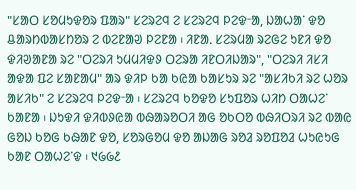"ᱥᱟᱛ ᱥᱚᱢᱩᱫᱚᱨ ᱯᱟᱨ" ᱥᱮᱨᱮᱧ ᱮ ᱥᱮᱨᱮᱧ ᱞᱮᱫᱼᱟ, ᱡᱟᱦᱟᱸ ᱫᱚ ᱪᱟᱨᱴᱵᱟᱥᱴᱚᱨ ᱮ ᱵᱮᱱᱟᱣ ᱞᱮᱱᱟ ᱾ ᱤᱱᱟᱹ ᱥᱮᱨᱢᱟ ᱨᱮᱜᱮ ᱩᱱᱤ ᱫᱚ ᱫᱤᱣᱟᱱᱟ ᱨᱮ "ᱛᱮᱨᱤ ᱩᱢᱢᱤᱫᱽ ᱛᱮᱨᱟ ᱤᱱᱛᱤᱡᱟᱨ", "ᱛᱮᱨᱤ ᱤᱥᱤ ᱟᱫᱟ ᱯᱮ ᱥᱟᱱᱟᱢ" ᱟᱨ ᱫᱤᱞ ᱠᱟ ᱠᱭᱟ ᱠᱟᱥᱩᱨ ᱨᱮ "ᱟᱥᱤᱠᱤ ᱨᱮ ᱦᱚᱨ ᱟᱥᱤᱠ" ᱮ ᱥᱮᱨᱮᱧ ᱞᱮᱫᱼᱟ ᱾ ᱥᱮᱨᱮᱧ ᱠᱚᱫᱚ ᱥᱩᱯᱚᱨ ᱦᱤᱴ ᱛᱟᱦᱮᱸ ᱠᱟᱱᱟ ᱾ ᱡᱩᱫᱤ ᱫᱤᱵᱽᱭᱟ ᱵᱷᱟᱨᱚᱛᱤ ᱟᱜ ᱚᱠᱛᱚ ᱵᱷᱤᱛᱨᱤ ᱨᱮ ᱵᱟᱭ ᱜᱚᱡ ᱠᱚᱜ ᱠᱷᱟᱱ ᱫᱚ, ᱥᱚᱨᱜᱚᱢ ᱫᱚ ᱟᱡᱟᱜ ᱨᱚᱲ ᱨᱚᱯᱚᱲ ᱦᱩᱭᱩᱜ ᱠᱟᱱ ᱛᱟᱦᱮᱸᱫ ᱾ ᱑᱙᱙᱒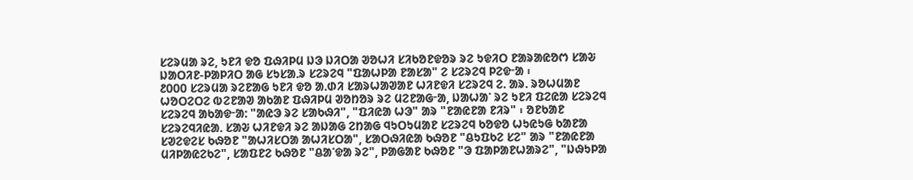ᱥᱮᱨᱢᱟ ᱨᱮ, ᱩᱱᱤ ᱫᱚ ᱯᱷᱤᱞᱢ ᱡᱳ ᱡᱤᱛᱟ ᱣᱚᱦᱤ ᱥᱤᱠᱚᱱᱫᱚᱨ ᱨᱮ ᱩᱫᱤᱛ ᱱᱟᱨᱟᱭᱚᱬ ᱥᱟᱶ ᱡᱟᱛᱤᱱ-ᱞᱟᱞᱤᱛ ᱟᱜ ᱥᱩᱥᱟᱹᱨ ᱥᱮᱨᱮᱧ "ᱯᱟᱦᱞᱟ ᱱᱟᱥᱟ" ᱮ ᱥᱮᱨᱮᱧ ᱞᱮᱫᱼᱟ ᱾
᱒᱐᱐᱐ ᱥᱮᱨᱢᱟ ᱨᱮᱱᱟᱜ ᱩᱱᱤ ᱫᱚ ᱟᱹᱰᱤ ᱥᱟᱨᱦᱟᱣᱟᱱ ᱦᱤᱱᱫᱤ ᱥᱮᱨᱮᱧ ᱮ. ᱟᱨ. ᱨᱚᱦᱢᱟᱱ ᱦᱚᱛᱮᱛᱮ ᱵᱮᱱᱟᱣ ᱟᱠᱟᱱ ᱯᱷᱤᱞᱢ ᱣᱚᱴᱚᱨ ᱨᱮ ᱢᱮᱱᱟᱜᱼᱟ, ᱡᱟᱦᱟᱸ ᱨᱮ ᱩᱱᱤ ᱯᱮᱭᱟ ᱥᱮᱨᱮᱧ ᱥᱮᱨᱮᱧ ᱟᱠᱟᱫᱼᱟ: "ᱟᱭᱳ ᱨᱮ ᱥᱟᱠᱷᱤ", "ᱯᱤᱭᱟ ᱦᱳ" ᱟᱨ "ᱱᱟᱭᱱᱟ ᱱᱤᱨ" ᱾ ᱚᱱᱠᱟᱱ ᱥᱮᱨᱮᱧᱤᱭᱟᱹ ᱥᱟᱶ ᱦᱤᱱᱫᱤ ᱨᱮ ᱟᱡᱟᱜ ᱮᱴᱟᱜ ᱧᱩᱛᱩᱢᱟᱱ ᱥᱮᱨᱮᱧ ᱠᱚᱫᱚ ᱦᱩᱭᱩᱜ ᱠᱟᱱᱟ ᱥᱣᱮᱫᱮᱥ ᱠᱷᱚᱱ "ᱟᱦᱤᱥᱛᱟ ᱟᱦᱤᱥᱛᱟ", ᱥᱟᱛᱷᱤᱭᱟ ᱠᱷᱚᱱ "ᱪᱩᱯᱠᱮ ᱥᱮ" ᱟᱨ "ᱱᱟᱭᱱᱟ ᱢᱤᱞᱟᱭᱮᱠᱮ", ᱥᱟᱯᱱᱮ ᱠᱷᱚᱱ "ᱪᱟᱸᱫᱟ ᱨᱮ", ᱞᱟᱜᱟᱱ ᱠᱷᱚᱱ "ᱳ ᱯᱟᱞᱟᱱᱦᱟᱨᱮ", "ᱡᱷᱩᱞᱟ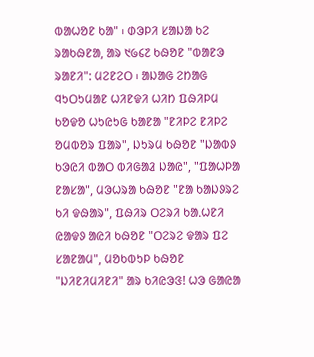ᱵᱟᱦᱚᱱ ᱠᱟ" ᱾ ᱰᱳᱞᱤ ᱥᱟᱡᱟ ᱠᱮ ᱨᱟᱠᱷᱱᱟ, ᱟᱨ ᱑᱙᱔᱗ ᱠᱷᱚᱱ "ᱵᱟᱱᱳ ᱨᱟᱱᱤ": ᱢᱮᱱᱮᱛ ᱾ ᱟᱡᱟᱜ ᱮᱴᱟᱜ ᱧᱩᱛᱩᱢᱟᱱ ᱦᱤᱱᱫᱤ ᱦᱤᱴ ᱯᱷᱤᱞᱢ ᱠᱚᱫᱚ ᱦᱩᱭᱩᱜ ᱠᱟᱱᱟ "ᱱᱤᱞᱮ ᱱᱤᱞᱮ ᱚᱢᱵᱚᱨ ᱯᱟᱨ", ᱡᱩᱨᱢ ᱠᱷᱚᱱ "ᱡᱟᱵᱽ ᱠᱳᱭᱤ ᱵᱟᱛ ᱵᱤᱜᱟᱲ ᱡᱟᱭ", "ᱯᱟᱦᱞᱟ ᱱᱟᱥᱟ", ᱢᱳᱦᱨᱟ ᱠᱷᱚᱱ "ᱱᱟ ᱠᱟᱡᱽᱨᱮ ᱠᱤ ᱫᱷᱟᱨ", ᱯᱷᱤᱨ ᱛᱮᱨᱤ ᱠᱟᱹᱦᱱᱤ ᱭᱟᱫᱽ ᱟᱭᱤ ᱠᱷᱚᱱ "ᱛᱮᱨᱮ ᱫᱟᱨ ᱯᱮ ᱥᱟᱱᱟᱢ", ᱢᱚᱠᱵᱩᱞ ᱠᱷᱚᱱ "ᱡᱤᱱᱤᱢᱤᱱᱤ" ᱟᱨ ᱠᱤᱭᱳᱝ! ᱦᱳ ᱜᱟᱭᱟ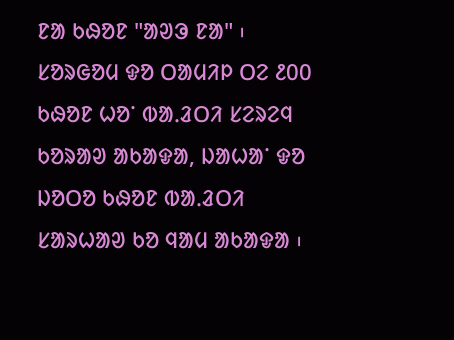ᱱᱟ ᱠᱷᱚᱱ "ᱟᱣᱳ ᱱᱟ" ᱾
ᱥᱚᱨᱜᱚᱢ ᱫᱚ ᱛᱟᱢᱤᱞ ᱛᱮ ᱒᱐᱐ ᱠᱷᱚᱱ ᱦᱚᱸ ᱵᱟᱹᱲᱛᱤ ᱥᱮᱨᱮᱧ ᱠᱚᱨᱟᱣ ᱟᱠᱟᱫᱟ, ᱡᱟᱦᱟᱸ ᱫᱚ ᱡᱚᱛᱚ ᱠᱷᱚᱱ ᱵᱟᱹᱲᱛᱤ ᱥᱟᱨᱦᱟᱣ ᱠᱚ ᱧᱟᱢ ᱟᱠᱟᱫᱟ ᱾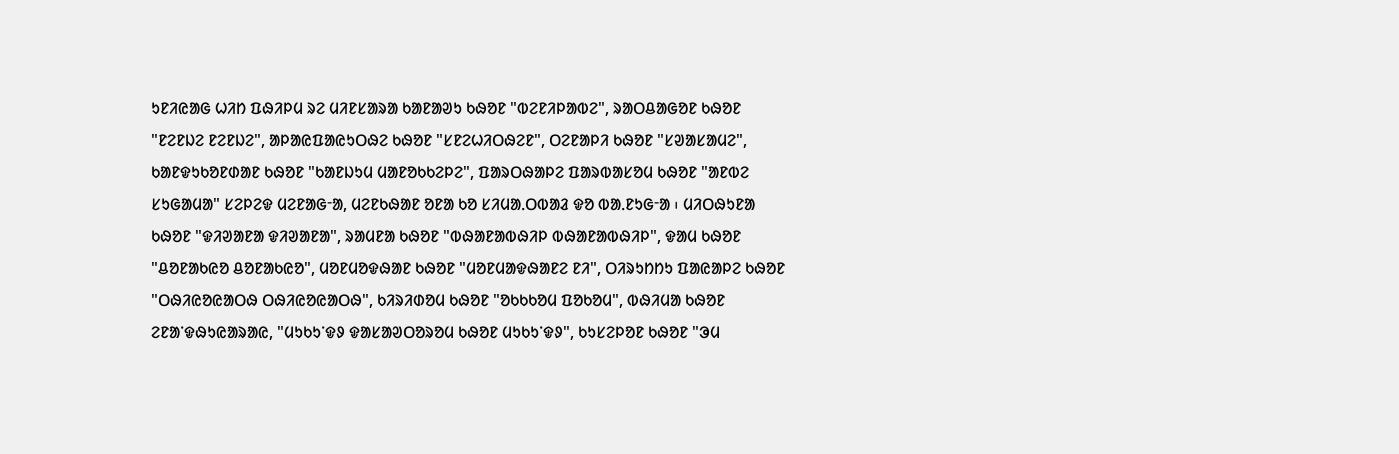ᱩᱱᱤᱭᱟᱜ ᱦᱤᱴ ᱯᱷᱤᱞᱢ ᱨᱮ ᱢᱤᱱᱥᱟᱨᱟ ᱠᱟᱱᱟᱣᱩ ᱠᱷᱚᱱ "ᱵᱮᱱᱤᱞᱟᱵᱮ", ᱨᱟᱛᱪᱟᱜᱚᱱ ᱠᱷᱚᱱ "ᱱᱮᱱᱡᱮ ᱱᱮᱱᱡᱮ", ᱟᱞᱟᱭᱯᱟᱭᱩᱛᱷᱮ ᱠᱷᱚᱱ "ᱥᱱᱮᱦᱤᱛᱷᱮᱱ", ᱛᱮᱱᱟᱞᱤ ᱠᱷᱚᱱ "ᱥᱣᱟᱥᱟᱢᱮ", ᱠᱟᱱᱫᱩᱠᱚᱱᱰᱟᱱ ᱠᱷᱚᱱ "ᱠᱟᱱᱡᱩᱢ ᱢᱟᱱᱚᱠᱠᱮᱞᱮ", ᱯᱟᱨᱛᱷᱟᱞᱮ ᱯᱟᱨᱵᱟᱥᱚᱢ ᱠᱷᱚᱱ "ᱟᱱᱵᱮ ᱥᱩᱜᱟᱢᱟ" ᱥᱮᱞᱮᱫ ᱢᱮᱱᱟᱜᱼᱟ, ᱢᱮᱱᱠᱷᱟᱱ ᱚᱱᱟ ᱠᱚ ᱥᱤᱢᱟᱹᱛᱵᱟᱲ ᱫᱚ ᱵᱟᱹᱱᱩᱜᱼᱟ ᱾ ᱢᱤᱛᱷᱩᱱᱟ ᱠᱷᱚᱱ "ᱫᱤᱣᱟᱱᱟ ᱫᱤᱣᱟᱱᱟ", ᱨᱟᱢᱱᱟ ᱠᱷᱚᱱ "ᱵᱷᱟᱱᱟᱵᱷᱤᱞ ᱵᱷᱟᱱᱟᱵᱷᱤᱞ", ᱫᱟᱢ ᱠᱷᱚᱱ "ᱪᱚᱱᱟᱠᱭᱚ ᱪᱚᱱᱟᱠᱭᱚ", ᱢᱚᱱᱢᱚᱫᱷᱟᱱ ᱠᱷᱚᱱ "ᱢᱚᱱᱢᱟᱫᱷᱟᱱᱮ ᱱᱤ", ᱛᱤᱨᱩᱴᱴᱩ ᱯᱟᱭᱟᱞᱮ ᱠᱷᱚᱱ "ᱛᱷᱤᱭᱚᱭᱟᱛᱷ ᱛᱷᱤᱭᱚᱭᱟᱛᱷ", ᱠᱤᱨᱤᱰᱚᱢ ᱠᱷᱚᱱ "ᱚᱠᱠᱠᱚᱢ ᱯᱚᱠᱚᱢ", ᱵᱷᱤᱢᱟ ᱠᱷᱚᱱ ᱮᱱᱟᱸᱫᱷᱩᱭᱟᱨᱟᱭ, "ᱢᱩᱠᱩᱸᱫᱽ ᱫᱟᱥᱟᱣᱛᱚᱨᱚᱢ ᱠᱷᱚᱱ ᱢᱩᱠᱩᱸᱫᱽ", ᱠᱩᱥᱮᱞᱚᱱ ᱠᱷᱚᱱ "ᱳᱢ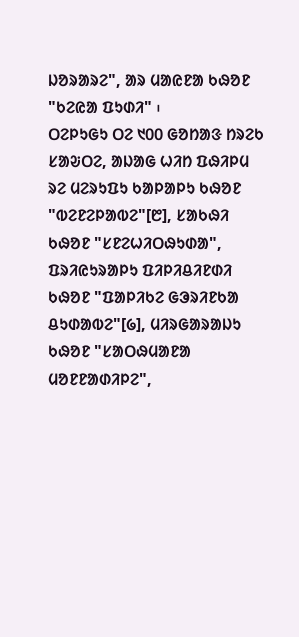ᱡᱚᱨᱟᱨᱮ", ᱟᱨ ᱢᱟᱭᱱᱟ ᱠᱷᱚᱱ "ᱠᱮᱭᱟ ᱯᱩᱰᱤ" ᱾
ᱛᱮᱞᱩᱜᱩ ᱛᱮ ᱑᱐᱐ ᱜᱚᱴᱟᱝ ᱴᱨᱮᱠ ᱥᱟᱶᱛᱮ, ᱟᱡᱟᱜ ᱦᱤᱴ ᱯᱷᱤᱞᱢ ᱨᱮ ᱢᱮᱨᱩᱯᱩ ᱠᱟᱞᱟᱞᱩ ᱠᱷᱚᱱ "ᱵᱮᱱᱮᱞᱟᱵᱮ"[᱘], ᱥᱟᱠᱷᱤ ᱠᱷᱚᱱ "ᱥᱱᱮᱦᱤᱛᱷᱩᱰᱟ", ᱯᱨᱤᱭᱩᱨᱟᱞᱩ ᱯᱤᱞᱤᱪᱤᱱᱰᱤ ᱠᱷᱚᱱ "ᱯᱟᱞᱤᱠᱮ ᱜᱳᱨᱤᱱᱠᱟ ᱪᱩᱰᱟᱵᱮ"[᱙], ᱢᱤᱨᱜᱟᱨᱟᱡᱩ ᱠᱷᱚᱱ "ᱥᱟᱛᱷᱢᱟᱱᱟ ᱢᱚᱱᱱᱟᱰᱤᱞᱮ",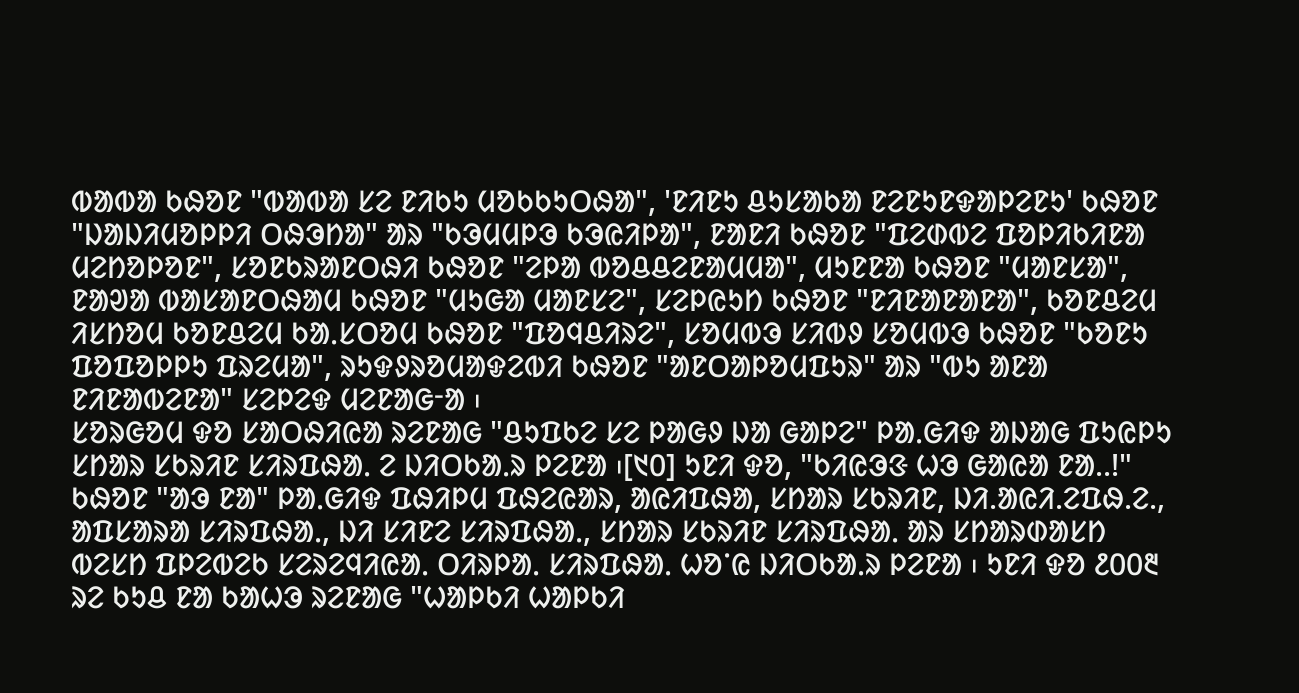ᱵᱟᱵᱟ ᱠᱷᱚᱱ "ᱵᱟᱵᱟ ᱥᱮ ᱱᱤᱠᱩ ᱢᱚᱠᱠᱩᱛᱷᱟ", 'ᱱᱤᱱᱩ ᱪᱩᱥᱟᱠᱟ ᱱᱮᱱᱩᱱᱫᱟᱞᱮᱱᱩ' ᱠᱷᱚᱱ "ᱡᱟᱡᱤᱢᱚᱞᱞᱤ ᱛᱷᱳᱴᱟ" ᱟᱨ "ᱠᱳᱢᱢᱞᱳ ᱠᱳᱭᱤᱞᱟ", ᱱᱟᱱᱤ ᱠᱷᱚᱱ "ᱯᱮᱰᱵᱮ ᱯᱚᱞᱤᱠᱤᱱᱟ ᱢᱮᱴᱚᱞᱚᱱ", ᱥᱚᱱᱠᱨᱟᱱᱛᱷᱤ ᱠᱷᱚᱱ "ᱮᱞᱟ ᱵᱚᱪᱪᱮᱱᱟᱢᱢᱟ", ᱢᱩᱱᱱᱟ ᱠᱷᱚᱱ "ᱢᱟᱱᱥᱟ", ᱱᱟᱣᱟ ᱵᱟᱥᱟᱱᱛᱷᱟᱢ ᱠᱷᱚᱱ "ᱢᱩᱜᱟ ᱢᱟᱱᱥᱮ", ᱥᱮᱞᱭᱩᱴ ᱠᱷᱚᱱ "ᱱᱤᱱᱟᱱᱟᱱᱟ", ᱠᱚᱱᱪᱮᱢ ᱤᱥᱴᱚᱢ ᱠᱚᱱᱪᱮᱢ ᱠᱟᱹᱥᱛᱚᱢ ᱠᱷᱚᱱ "ᱯᱚᱧᱪᱤᱨᱮ", ᱥᱚᱢᱵᱳ ᱥᱤᱵᱽ ᱥᱚᱢᱵᱳ ᱠᱷᱚᱱ "ᱠᱚᱱᱩ ᱯᱚᱯᱚᱞᱞᱩ ᱯᱨᱮᱢᱟ", ᱨᱩᱫᱽᱨᱚᱢᱟᱫᱮᱵᱤ ᱠᱷᱚᱱ "ᱟᱱᱛᱟᱞᱚᱢᱯᱩᱨ" ᱟᱨ "ᱵᱩ ᱟᱱᱟ ᱱᱤᱱᱟᱵᱮᱱᱟ" ᱥᱮᱞᱮᱫ ᱢᱮᱱᱟᱜᱼᱟ ᱾
ᱥᱚᱨᱜᱚᱢ ᱫᱚ ᱥᱟᱛᱷᱤᱭᱟ ᱨᱮᱱᱟᱜ "ᱪᱩᱯᱠᱮ ᱥᱮ ᱞᱟᱜᱽ ᱡᱟ ᱜᱟᱞᱮ" ᱞᱟᱹᱜᱤᱫ ᱟᱡᱟᱜ ᱯᱩᱭᱞᱩ ᱥᱴᱟᱨ ᱥᱠᱨᱤᱱ ᱥᱤᱨᱯᱷᱟᱹ ᱮ ᱡᱤᱛᱠᱟᱹᱨ ᱞᱮᱱᱟ ᱾[᱑᱐] ᱩᱱᱤ ᱫᱚ, "ᱠᱤᱭᱳᱝ ᱦᱳ ᱜᱟᱭᱟ ᱱᱟ..!" ᱠᱷᱚᱱ "ᱟᱳ ᱱᱟ" ᱞᱟᱹᱜᱤᱫ ᱯᱷᱤᱞᱢ ᱯᱷᱮᱭᱟᱨ, ᱟᱭᱤᱯᱷᱟ, ᱥᱴᱟᱨ ᱥᱠᱨᱤᱱ, ᱡᱤ.ᱟᱭᱤ.ᱮᱯᱷ.ᱮ., ᱟᱯᱥᱟᱨᱟ ᱥᱤᱨᱯᱷᱟᱹ, ᱡᱤ ᱥᱤᱱᱮ ᱥᱤᱨᱯᱷᱟᱹ, ᱥᱴᱟᱨ ᱥᱠᱨᱤᱱ ᱥᱤᱨᱯᱷᱟᱹ ᱟᱨ ᱥᱴᱟᱨᱰᱟᱥᱴ ᱵᱮᱥᱴ ᱯᱞᱮᱵᱮᱠ ᱥᱮᱨᱮᱧᱤᱭᱟᱹ ᱛᱤᱨᱞᱟᱹ ᱥᱤᱨᱯᱷᱟᱹ ᱦᱚᱸᱭ ᱡᱤᱛᱠᱟᱹᱨ ᱞᱮᱱᱟ ᱾ ᱩᱱᱤ ᱫᱚ ᱒᱐᱐᱓ ᱨᱮ ᱠᱩᱪ ᱱᱟ ᱠᱟᱦᱳ ᱨᱮᱱᱟᱜ "ᱦᱟᱞᱠᱤ ᱦᱟᱞᱠᱤ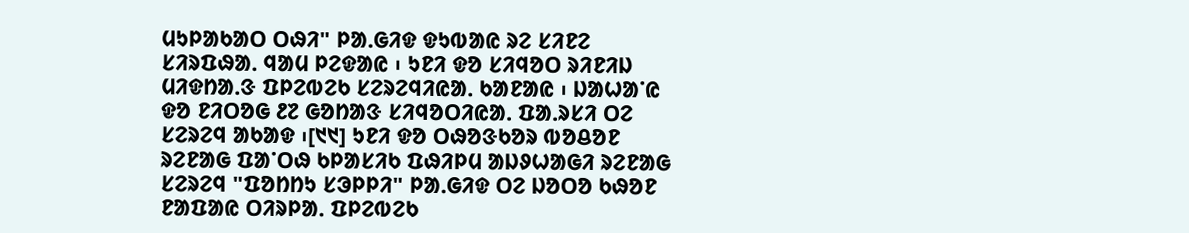ᱢᱩᱞᱟᱠᱟᱛ ᱛᱷᱤ" ᱞᱟᱹᱜᱤᱫ ᱫᱩᱵᱟᱭ ᱨᱮ ᱥᱤᱱᱮ ᱥᱤᱨᱯᱷᱟᱹ ᱧᱟᱢ ᱞᱮᱫᱟᱭ ᱾ ᱩᱱᱤ ᱫᱚ ᱥᱤᱧᱚᱛ ᱨᱤᱱᱤᱡ ᱢᱤᱫᱴᱟᱹᱝ ᱯᱞᱮᱵᱮᱠ ᱥᱮᱨᱮᱧᱤᱭᱟᱹ ᱠᱟᱱᱟᱭ ᱾ ᱡᱟᱦᱟᱸᱭ ᱫᱚ ᱱᱤᱛᱚᱜ ᱒᱗ ᱜᱚᱴᱟᱝ ᱥᱤᱧᱚᱛᱤᱭᱟᱹ ᱯᱟᱹᱨᱥᱤ ᱛᱮ ᱥᱮᱨᱮᱧ ᱟᱠᱟᱫ ᱾[᱑᱑] ᱩᱱᱤ ᱫᱚ ᱛᱷᱚᱝᱠᱚᱨ ᱵᱚᱪᱚᱱ ᱨᱮᱱᱟᱜ ᱯᱟᱸᱛᱷ ᱠᱞᱟᱥᱤᱠ ᱯᱷᱤᱞᱢ ᱟᱡᱽᱦᱟᱜᱤ ᱨᱮᱱᱟᱜ ᱥᱮᱨᱮᱧ "ᱯᱚᱴᱴᱩ ᱥᱳᱞᱞᱤ" ᱞᱟᱹᱜᱤᱫ ᱛᱮ ᱡᱚᱛᱚ ᱠᱷᱚᱱ ᱱᱟᱯᱟᱭ ᱛᱤᱨᱞᱟᱹ ᱯᱞᱮᱵᱮᱠ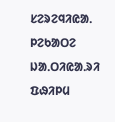ᱥᱮᱨᱮᱧᱤᱭᱟᱹ ᱞᱮᱠᱟᱛᱮ ᱡᱟᱹᱛᱤᱭᱟᱹᱨᱤ ᱯᱷᱤᱞᱢ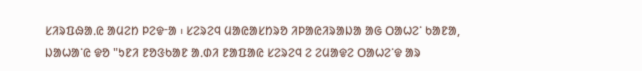ᱥᱤᱨᱯᱷᱟᱹᱭ ᱟᱢᱮᱴ ᱞᱮᱫᱼᱟ ᱾ ᱥᱮᱨᱮᱧ ᱢᱟᱭᱟᱥᱴᱨᱚ ᱤᱞᱟᱭᱤᱨᱟᱡᱟ ᱟᱜ ᱛᱟᱦᱮᱸ ᱠᱟᱱᱟ, ᱡᱟᱦᱟᱸᱭ ᱫᱚ "ᱩᱱᱤ ᱱᱚᱝᱠᱟᱱ ᱟᱹᱰᱤ ᱱᱟᱯᱟᱭ ᱥᱮᱨᱮᱧ ᱮ ᱮᱢᱟᱫᱮ ᱛᱟᱦᱮᱸᱫ ᱟᱨ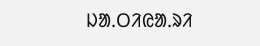ᱡᱟᱹᱛᱤᱭᱟᱹᱨᱤ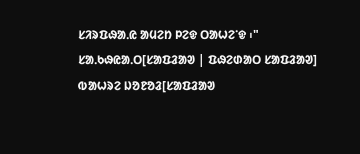ᱥᱤᱨᱯᱷᱟᱹᱭ ᱟᱢᱮᱴ ᱞᱮᱫ ᱛᱟᱦᱮᱸᱫ ᱾"
ᱥᱟᱹᱠᱷᱭᱟᱹᱛ[ᱥᱟᱯᱲᱟᱣ | ᱯᱷᱮᱰᱟᱛ ᱥᱟᱯᱲᱟᱣ]
ᱵᱟᱦᱨᱮ ᱡᱚᱱᱚᱲ[ᱥᱟᱯᱲᱟᱣ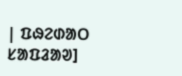| ᱯᱷᱮᱰᱟᱛ ᱥᱟᱯᱲᱟᱣ]